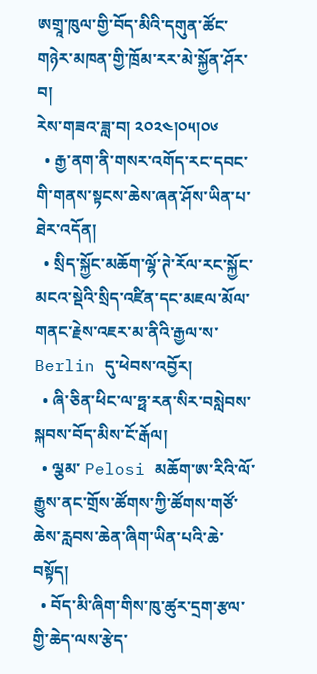ཨགྲཱ་ཁུལ་གྱི་བོད་མིའི་དགུན་ཚོང་གཉེར་མཁན་གྱི་ཁྲོམ་རར་མེ་སྐྱོན་ཤོར་བ།
རེས་གཟའ་ཟླ་བ། ༢༠༢༤།༠༥།༠༦
  • རྒྱ་ནག་ནི་གསར་འགོད་རང་དབང་གི་གནས་སྟངས་ཆེས་ཞན་ཤོས་ཡིན་པ་ཐེར་འདོན།
  • སྲིད་སྐྱོང་མཆོག་ལྷོ་ཊེ་རོལ་རང་སྐྱོང་མངའ་སྡེའི་སྲིད་འཛིན་དང་མཇལ་མོལ་གནང་རྗེས་འཇར་མ་ནིའི་རྒྱལ་ས་ Berlin དུ་ཕེབས་འབྱོར།
  • ཞི་ཅིན་ཕིང་ལ་ཧྥ་རན་སིར་བསླེབས་སྐབས་བོད་མིས་ངོ་རྒོལ།
  • ལྕམ་ Pelosi མཆོག་ཨ་རིའི་ལོ་རྒྱུས་ནང་གྲོས་ཚོགས་ཀྱི་ཚོགས་གཙོ་ཆེས་རླབས་ཆེན་ཞིག་ཡིན་པའི་ཆེ་བསྟོད།
  • བོད་མི་ཞིག་གིས་ཁུ་ཚུར་དྲག་རྩལ་གྱི་ཆེད་ལས་རྩེད་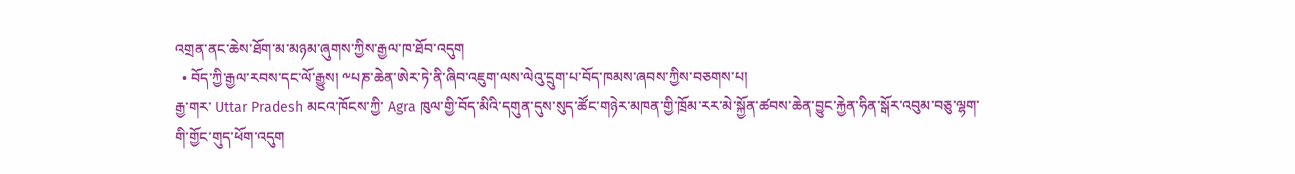འགྲན་ནང་ཆེས་ཐོག་མ་མཉམ་ཞུགས་ཀྱིས་རྒྱལ་ཁ་ཐོབ་འདུག
  • བོད་ཀྱི་རྒྱལ་རབས་དང་ལོ་རྒྱུས། ༸པཎ་ཆེན་ཨེར་ཏེ་ནི་ཞིབ་འཇུག་ལས་ལེའུ་དྲུག་པ་བོད་ཁམས་ཞབས་ཀྱིས་བཅགས་པ།
རྒྱ་གར་ Uttar Pradesh མངའ་ཁོངས་ཀྱི་ Agra ཁུལ་གྱི་བོད་མིའི་དགུན་དུས་སུད་ཚོང་གཉེར་མཁན་གྱི་ཁྲོམ་རར་མེ་སྐྱོན་ཚབས་ཆེན་བྱུང་རྐྱེན་ཧིན་སྒོར་འབུམ་བཅུ་ལྷག་གི་གྱོང་གུད་ཕོག་འདུག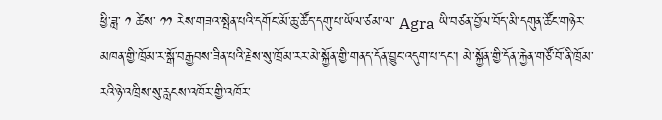ཕྱི་ཟླ་ ༡ ཚེས་ ༡༡ རེས་གཟའ་སྤེན་པའི་དགོང་མོ་ཆུ་ཚོད་དགུ་པ་ཡོལ་ཙམ་ལ་ Agra ཡི་བཙན་བྱོལ་བོད་མི་དགུན་ཚོང་གཉེར་མཁན་གྱི་ཁྲོམ་ར་སྒོ་བརྒྱབས་ཟིན་པའི་རྗེས་སུ་ཁྲོམ་རར་མེ་སྐྱོན་གྱི་གནད་དོན་བྱུང་འདུག་པ་དང་། མེ་སྐྱོན་གྱི་དོན་རྐྱེན་གཙོ་བོ་ནི་ཁྲོམ་རའི་ཉེ་འཁྲིས་སུ་རླངས་འཁོར་གྱི་འཁོར་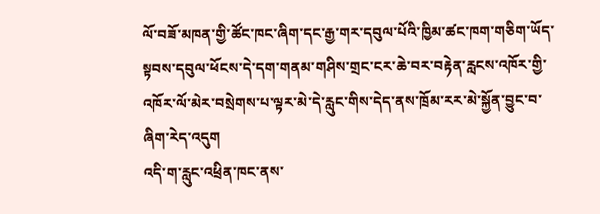ལོ་བཟོ་མཁན་གྱི་ཚོང་ཁང་ཞིག་དང་རྒྱ་གར་དབུལ་པོའི་ཁྱིམ་ཚང་ཁག་གཅིག་ཡོད་སྟབས་དབུལ་ཕོངས་དེ་དག་གནམ་གཤིས་གྲང་ངར་ཆེ་བར་བརྟེན་རླངས་འཁོར་གྱི་འཁོར་ལོ་མེར་བསྲེགས་པ་ལྟར་མེ་དེ་རླུང་གིས་དེད་ནས་ཁྲོམ་རར་མེ་སྐྱོན་བྱུང་བ་ཞིག་རེད་འདུག
འདི་ག་རླུང་འཕྲིན་ཁང་ནས་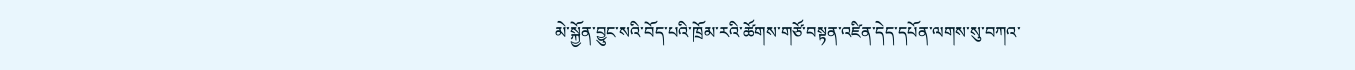མེ་སྐྱོན་བྱུང་སའི་བོད་པའི་ཁྲོམ་རའི་ཚོགས་གཙོ་བསྟན་འཛིན་དེད་དཔོན་ལགས་སུ་བཀའ་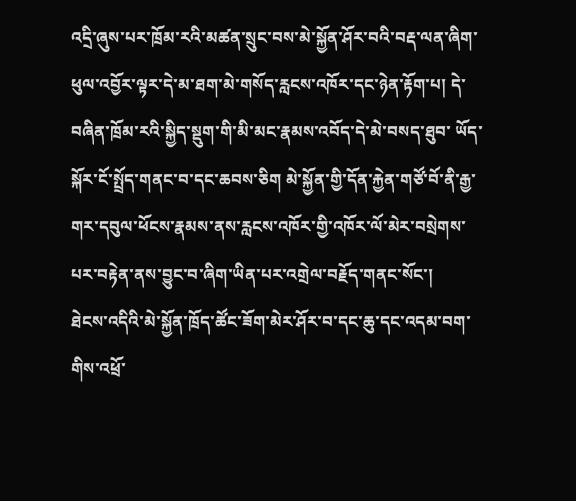འདྲི་ཞུས་པར་ཁྲོམ་རའི་མཚན་སྲུང་བས་མེ་སྐྱོན་ཤོར་བའི་བརྡ་ལན་ཞིག་ཕུལ་འབྱོར་ལྟར་དེ་མ་ཐག་མེ་གསོད་རླངས་འཁོར་དང་ཉེན་རྟོག་པ། དེ་བཞིན་ཁྲོམ་རའི་སྐྱིད་སྡུག་གི་མི་མང་རྣམས་འབོད་དེ་མེ་བསད་ཐུབ་ ཡོད་སྐོར་ངོ་སྤྲོད་གནང་བ་དང་ཆབས་ཅིག མེ་སྐྱོན་གྱི་དོན་རྐྱེན་གཙོ་བོ་ནི་རྒྱ་གར་དབུལ་ཕོངས་རྣམས་ནས་རླངས་འཁོར་གྱི་འཁོར་ལོ་མེར་བསྲེགས་པར་བརྟེན་ནས་བྱུང་བ་ཞིག་ཡིན་པར་འགྲེལ་བརྗོད་གནང་སོང་།
ཐེངས་འདིའི་མེ་སྐྱོན་ཁྲོད་ཚོང་ཟོག་མེར་ཤོར་བ་དང་ཆུ་དང་འདམ་བག་གིས་འཕྲོ་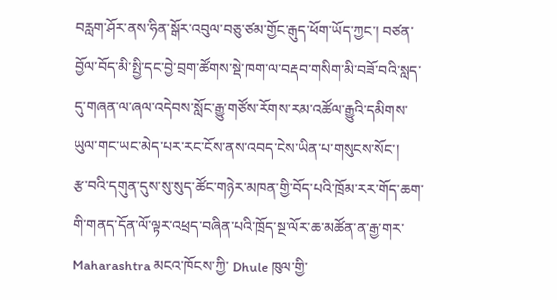བརླག་ཤོར་ནས་ཧིན་སྒོར་འབུལ་བཅུ་ཙམ་གྱོང་རྒུད་ཕོག་ཡོད་ཀྱང་། བཙན་བྱོལ་བོད་མི་སྤྱི་དང་བྱེ་བྲག་ཚོགས་སྡེ་ཁག་ལ་བརྡབ་གསིག་མི་བཟོ་བའི་སླད་དུ་གཞན་ལ་ཞལ་འདེབས་སློང་རྒྱུ་གཙོས་རོགས་རམ་འཚོལ་རྒྱུའི་དམིགས་ཡུལ་གང་ཡང་མེད་པར་རང་ངོས་ནས་འབད་ངེས་ཡིན་པ་གསུངས་སོང་།
རྩ་བའི་དགུན་དུས་སུ་སུད་ཚོང་གཉེར་མཁན་གྱི་བོད་པའི་ཁྲོམ་རར་གོད་ཆག་གི་གནད་དོན་ལོ་ལྟར་འཕྲད་བཞིན་པའི་ཁྲོད་སྔ་ལོར་ཆ་མཚོན་ན་རྒྱ་གར་ Maharashtra མངའ་ཁོངས་ཀྱི་ Dhule ཁུལ་གྱི་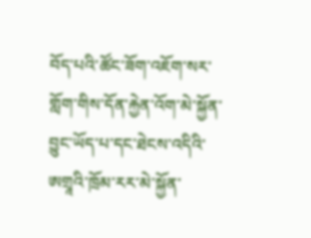བོད་པའི་ཚོང་ཟོག་འཇོག་སར་གློག་གིས་དོན་རྐྱེན་འོག་མེ་སྐྱོན་བྱུང་ཡོད་པ་དང་ཐེངས་འདིའི་ཨགྲཱའི་ཁྲོམ་རར་མེ་སྐྱོན་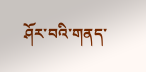ཤོར་བའི་གནད་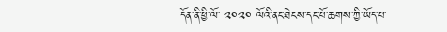དོན་ནི་ཕྱི་ལོ་ ༢༠༢༠ ལོའི་ནང་ཐེངས་དང་པོ་ཆགས་ཀྱི་ཡོད་པ་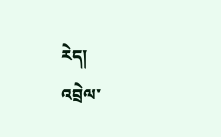རེད།
འབྲེལ་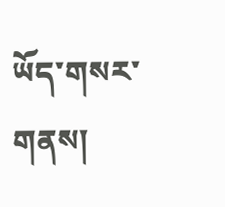ཡོད་གསར་གནས།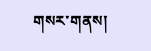གསར་གནས།